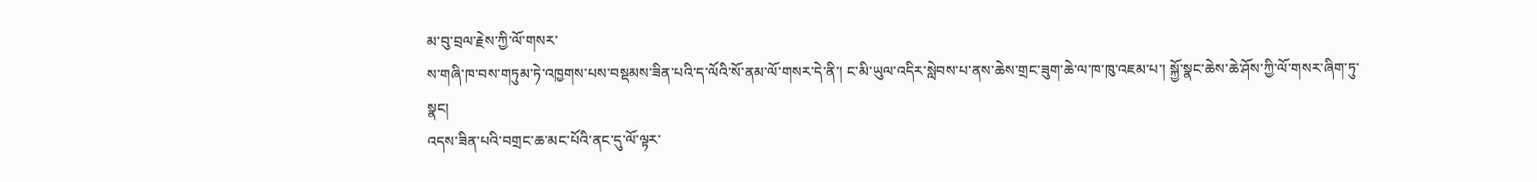མ་བུ་བྲལ་རྗེས་ཀྱི་ལོ་གསར་
ས་གཞི་ཁ་བས་གཏུམ་ཏེ་འཁྱགས་པས་བསྡམས་ཟིན་པའི་ད་ལོའི་སོ་ནམ་ལོ་གསར་དེ་ནི་། ང་མི་ཡུལ་འདིར་སླེབས་པ་ནས་ཆེས་གྲང་ཟུག་ཆེ་ལ་ཁ་ཁུ་འཇམ་པ་། སྐྱོ་སྣང་ཆེས་ཆེ་ཤོས་ཀྱི་ལོ་གསར་ཞིག་ཏུ་སྣང།
འདས་ཟིན་པའི་བགྲང་ཆ་མང་པོའི་ནང་དུ་ལོ་ལྟར་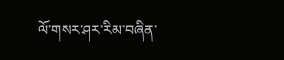ལོ་གསར་ཤར་རིམ་བཞིན་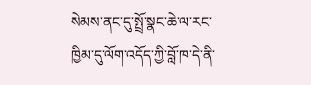སེམས་ནང་དུ་སྤྲོ་སྣང་ཆེ་ལ་རང་ཁྱིམ་དུ་ལོག་འདོད་ཀྱི་བློ་ཁ་དེ་ནི་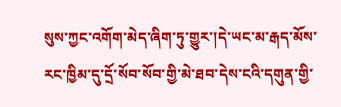སུས་ཀྱང་འགོག་མེད་ཞིག་ཏུ་གྱུར་།དེ་ཡང་མ་རྒད་མོས་རང་ཁྱིམ་དུ་དྲོ་སོབ་སོབ་གྱི་མེ་ཐབ་དེས་ངའི་དགུན་གྱི་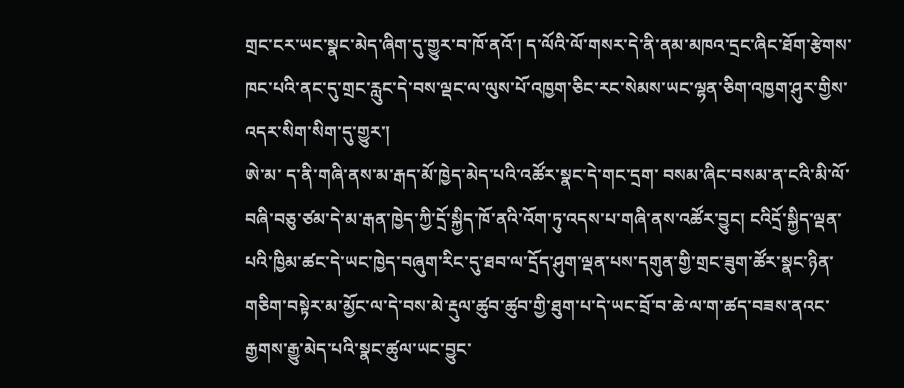གྲང་ངར་ཡང་སྣང་མེད་ཞིག་དུ་གྱུར་བ་ཁོ་ནའོ་། ད་ལོའི་ལོ་གསར་དེ་ནི་ནམ་མཁའ་དྲང་ཞིང་ཐོག་རྩེགས་ཁང་པའི་ནང་དུ་གྲང་རླུང་དེ་བས་ལྡང་ལ་ལུས་པོ་འཁྱག་ཅིང་རང་སེམས་ཡང་ལྷན་ཅིག་འཁྱག་ཤུར་གྱིས་འདར་སིག་སིག་དུ་གྱུར་།
ཨེ་མ་ ད་ནི་གཞི་ནས་མ་རྒད་མོ་ཁྱེད་མེད་པའི་འཚོར་སྣང་དེ་གང་དྲག་ བསམ་ཞིང་བསམ་ན་ངའི་མི་ལོ་བཞི་བཅུ་ཙམ་དེ་མ་རྒན་ཁྱེད་ཀྱི་དྲོ་སྐྱིད་ཁོ་ནའི་འོག་ཏུ་འདས་པ་གཞི་ནས་འཚོར་བྱུང། ངའིདྲོ་སྐྱིད་ལྡན་པའི་ཁྱིམ་ཚང་དེ་ཡང་ཁྱེད་བཞུག་རིང་དུ་ཐབ་ལ་དྲོད་ཤུག་ལྡན་པས་དགུན་གྱི་གྲང་ཟུག་ཚོར་སྣང་ཉིན་གཅིག་བསྟེར་མ་མྱོང་ལ་དེ་བས་མེ་རྡུལ་ཚུབ་ཚུབ་གྱི་ཐུག་པ་དེ་ཡང་བྲོ་བ་ཆེ་ལ་ག་ཚད་བཟས་ནའང་རྒྱགས་རྒྱུ་མེད་པའི་སྣང་ཚུལ་ཡང་བྱུང་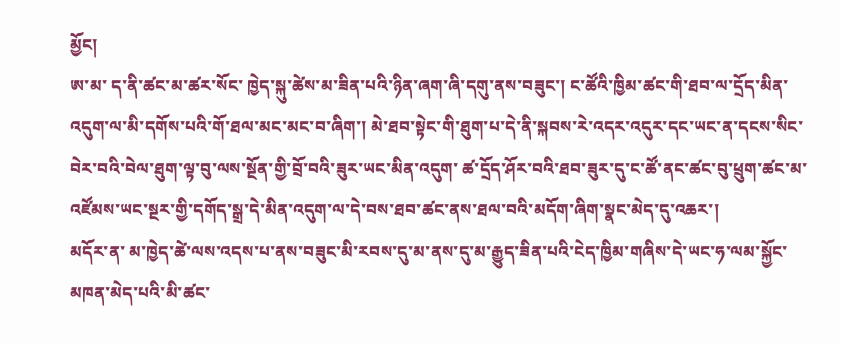མྱོང།
ཨ་མ་ ད་ནི་ཚང་མ་ཚར་སོང་ ཁྱེད་སྐུ་ཚེས་མ་ཟིན་པའི་ཉིན་ཞག་ཞི་དགུ་ནས་བཟུང་། ང་ཚོའི་ཁྱིམ་ཚང་གི་ཐབ་ལ་དྲོད་མིན་འདུག་ལ་མི་དགོས་པའི་གོ་ཐལ་མང་མང་བ་ཞིག་། མེ་ཐབ་སྟེང་གི་ཐུག་པ་དེ་ནི་སྐབས་རེ་འདར་འདུར་དང་ཡང་ན་དངས་སིང་བེར་བའི་བེལ་ཐུག་ལྟ་བུ་ལས་སྔོན་གྱི་བྲོ་བའི་ཟུར་ཡང་མིན་འདུག་ ཚ་དྲོད་ཤོར་བའི་ཐབ་ཟུར་དུ་ང་ཚོ་ནང་ཚང་བུ་ཕྲུག་ཚང་མ་འཛོམས་ཡང་སྔར་གྱི་དགོད་སྒྲ་དེ་མིན་འདུག་ལ་དེ་བས་ཐབ་ཚང་ནས་ཐལ་བའི་མདོག་ཞིག་སྣང་མེད་དུ་འཆར་།
མདོར་ན་ མ་ཁྱེད་ཚེ་ལས་འདས་པ་ནས་བཟུང་མི་རབས་དུ་མ་ནས་དུ་མ་རྒྱུད་ཟིན་པའི་ངེད་ཁྱིམ་གཞིས་དེ་ཡང་ཧ་ལམ་སྐྱོང་མཁན་མེད་པའི་མི་ཚང་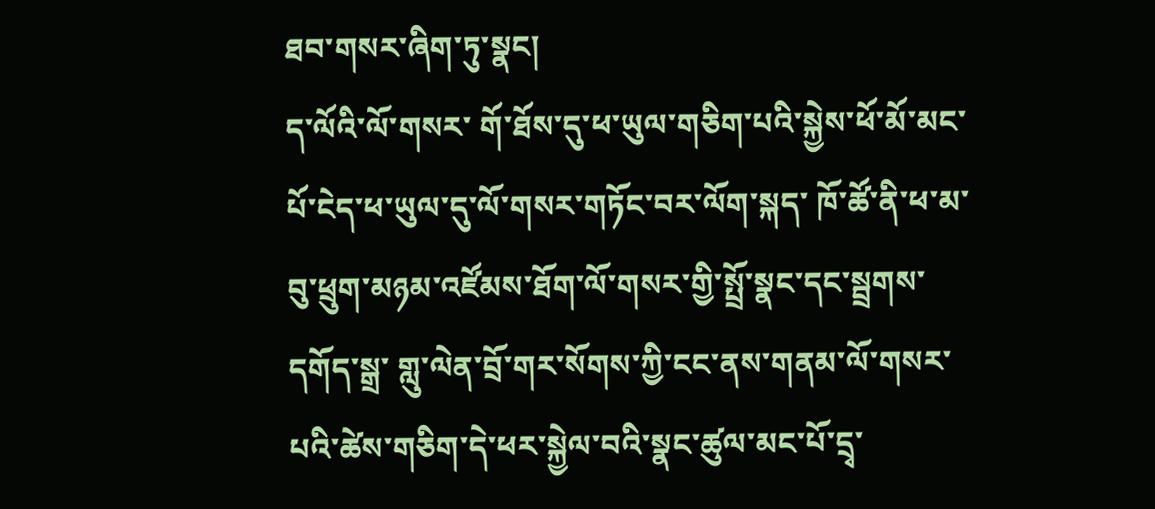ཐབ་གསར་ཞིག་ཏུ་སྣང།
ད་ལོའི་ལོ་གསར་ གོ་ཐོས་དུ་ཕ་ཡུལ་གཅིག་པའི་སྐྱེས་ཕོ་མོ་མང་པོ་ངེད་ཕ་ཡུལ་དུ་ལོ་གསར་གཏོང་བར་ལོག་སྐད་ ཁོ་ཚོ་ནི་ཕ་མ་བུ་ཕྲུག་མཉམ་འཛོམས་ཐོག་ལོ་གསར་གྱི་སྤྲོ་སྣང་དང་སྦྲགས་ དགོད་སྒྲ་ གླུ་ལེན་བྲོ་གར་སོགས་ཀྱི་ངང་ནས་གནམ་ལོ་གསར་པའི་ཚེས་གཅིག་དེ་ཕར་སྐྱེལ་བའི་སྣང་ཚུལ་མང་པོ་དྲྭ་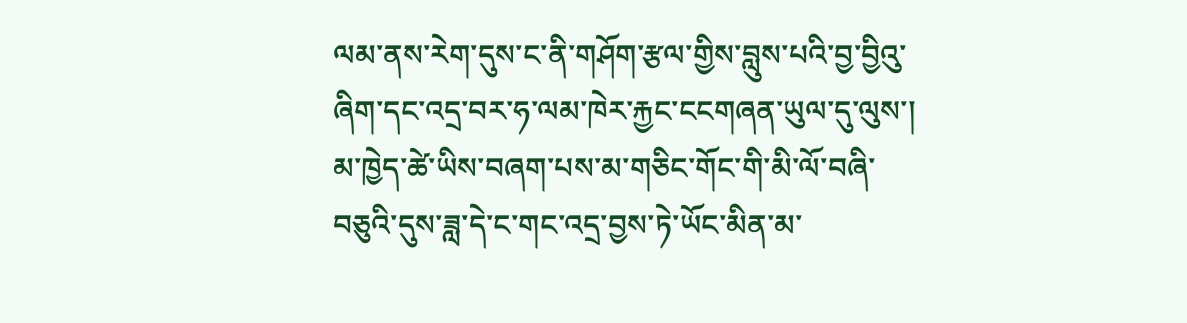ལམ་ནས་རེག་དུས་ང་ནི་གཤོག་རྩལ་གྱིས་བླུས་པའི་བྱ་བྱིའུ་ཞིག་དང་འདྲ་བར་ཧ་ལམ་ཁེར་རྐྱང་ངངགཞན་ཡུལ་དུ་ལུས་།
མ་ཁྱེད་ཚེ་ཡིས་བཞག་པས་མ་གཅིང་གོང་གི་མི་ལོ་བཞི་བཅུའི་དུས་ཟླ་དེ་ང་གང་འདྲ་བྱས་ཏེ་ཡོང་མིན་མ་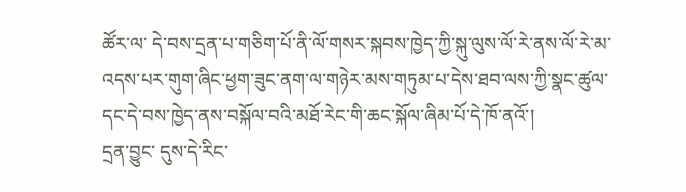ཚོར་ལ་ དེ་བས་དྲན་པ་གཅིག་པོ་ནི་ལོ་གསར་སྐབས་ཁྱེད་ཀྱི་སྐུ་ལུས་ལོ་རེ་ནས་ལོ་རེ་མ་འདས་པར་གུག་ཞིང་ཕྱག་ཟུང་ནག་ལ་གཉེར་མས་གཏུམ་པ་དེས་ཐབ་ལས་ཀྱི་སྣང་ཚུལ་དང་དེ་བས་ཁྱེད་ནས་བསྐོལ་བའི་མཐོ་རེང་གི་ཆང་སྐོལ་ཞིམ་པོ་དེ་ཁོ་ནའོ་།
དྲན་བྱུང་ དུས་དེ་རིང་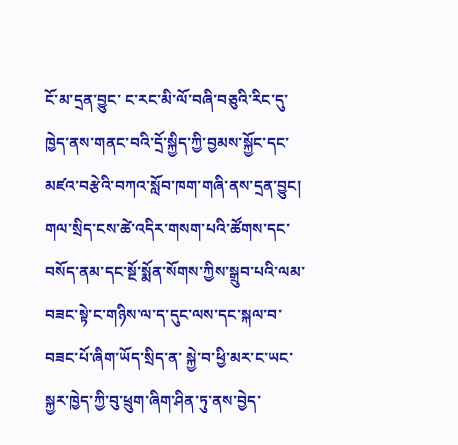ངོ་མ་དྲན་བྱུང་ ང་རང་མི་ལོ་བཞི་བཅུའི་རིང་དུ་ཁྱེད་ནས་གནང་བའི་དྲོ་སྐྱིད་ཀྱི་བྱམས་སྐྱོང་དང་མཛའ་བརྩེའི་བཀའ་སློབ་ཁག་གཞི་ནས་དྲན་བྱུང།
གལ་སྲིད་ངས་ཚེ་འདིར་གསག་པའི་ཚོགས་དང་བསོད་ནམ་དང་སྔོ་སྨོན་སོགས་ཀྱིས་སྒྲུབ་པའི་ལམ་བཟང་སྟེ་ང་གཉིས་ལ་ད་དུང་ལས་དང་སྐལ་བ་བཟང་པོ་ཞིག་ཡོད་སྲིད་ན་ སྐྱེ་བ་ཕྱི་མར་ང་ཡང་སྐྱར་ཁྱེད་ཀྱི་བུ་ཕྲུག་ཞིག་ཤིན་ཏུ་ནས་བྱེད་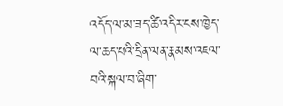འདོད་ལ་མ་ཟད་ཚི་འདིར་ངས་ཁྱེད་ལ་ཆད་པའི་དྲིན་ལན་རྣམས་འཇལ་བའི་སྐལ་བ་ཞིག་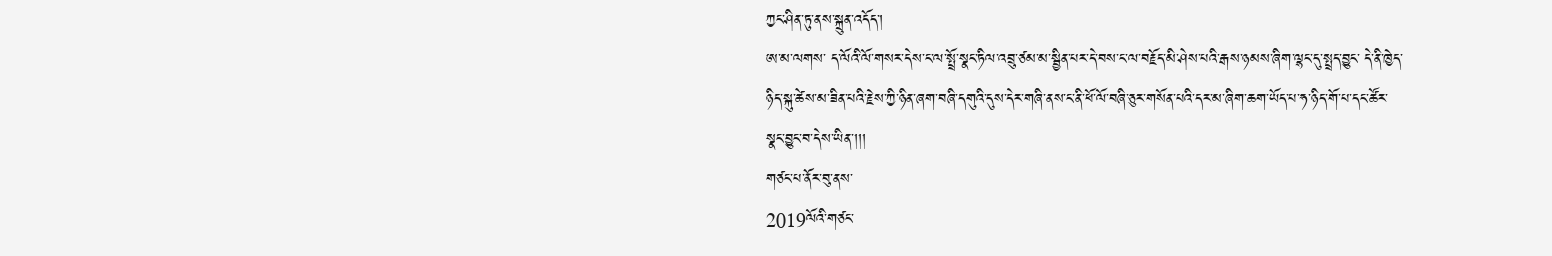ཀྱང་ཤིན་ཏུ་ནས་སྐྲུན་འདོད་།
ཨ་མ་ལགས་ ད་ལོའི་ལོ་གསར་དེས་ང་ལ་སྤྲོ་སྣང་ཏིལ་འབྲུ་ཙམ་མ་སྦྱིན་པར་དེ་བས་ང་ལ་བརྗོད་མི་ཤེས་པའི་རྒས་ཉམས་ཞིག་ལྷང་དུ་སྤྲད་བྱུང་ དེ་ནི་ཁྱེད་ཉིད་སྐུ་ཚེས་མ་ཟིན་པའི་རྗེས་ཀྱི་ཉིན་ཞག་བཞི་དགུའི་དུས་དེར་གཞི་ནས་ང་ནི་ཕོ་ལོ་བཞི་ཅུར་གསོན་པའི་དར་མ་ཞིག་ཆག་ཡོད་པ་ཧ་ཉིད་གོ་པ་དང་ཚོར་སྣང་བྱུང་བ་དེས་ཡིན་།།།
གཙང་པ་ནོར་བུ་ནས་
2019ལོའི་གཙང་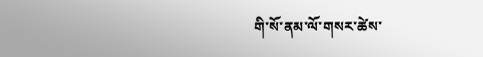གི་སོ་ནམ་ལོ་གསར་ཚེས་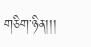གཅིག་ཉིན།།།